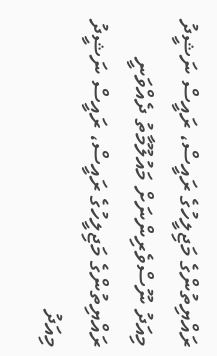ރައްޔިތުންގެ މަޖިލީހުގެ ރައީސް، ރައީސް ނަޝީދު މިއަދު ނޫސްވެރިންނަށް މައުލޫމާތު ދެއްވަނީ
ރައްޔިތުންގެ މަޖިލީހުގެ ރައީސް، ރައީސް ނަޝީދު މިއަދު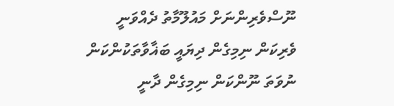ނޫސްވެރިންނަށް މައުލޫމާތު ދެއްވަނީ
ވެރިކަން ނިމިގެން ދިޔައީ ބަޣާވާތަކުންކަން ނުވަތަ ނޫންކަން ނިމިގެން ދާނީ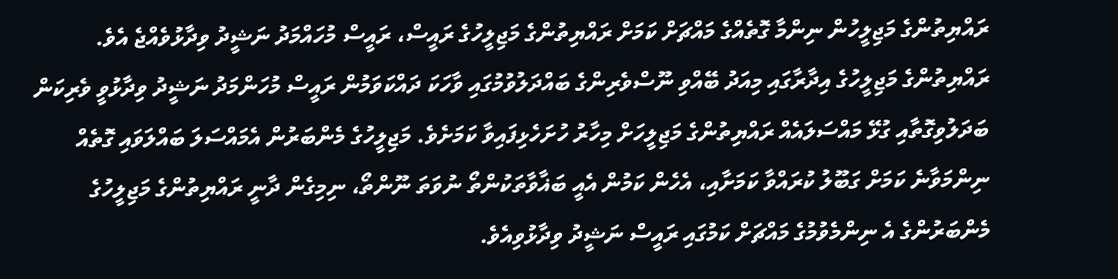ރައްޔިތުންގެ މަޖިލީހުން ނިންމާ ގޮތެއްގެ މައްޗަށް ކަމަށް ރައްޔިތުންގެ މަޖިލީހުގެ ރައީސް، ރައީސް މުހައްމަދު ނަޝީދު ވިދާޅުވެއްޖެ އެވެ.
ރައްޔިތުންގެ މަޖިލީހުގެ އިދާރާގައި މިއަދު ބޭއްވި ނޫސްވެރިންގެ ބައްދަލުވުމުގައި ވާހަކަ ދައްކަވަމުން ރައީސް މުހަންމަދު ނަޝީދު ވިދާޅުވީ ވެރިކަން ބަދަލުވިގޮތާއި ގުޅޭ މައްސަލައެއް ރައްޔިތުންގެ މަޖިލީހަށް މިހާރު ހުށަހެޅިފައިވާ ކަމަށެވެ. މަޖިލީހުގެ މެންބަރުން އެމައްސަލަ ބައްލަވައި ގޮތެއް ނިންމަވާނެ ކަމަށް ގަބޫލު ކުރައްވާ ކަމަށާއި، އެހެން ކަމުން އެއީ ބަޣާވާތަކުންތޯ ނުވަތަ ނޫންތޯ، ނިމިގެން ދާނީ ރައްޔިތުންގެ މަޖިލީހުގެ މެންބަރުންގެ އެ ނިންމެވުމުގެ މައްޗަށް ކަމުގައި ރައީސް ނަޝީދު ވިދާޅުވިއެވެ.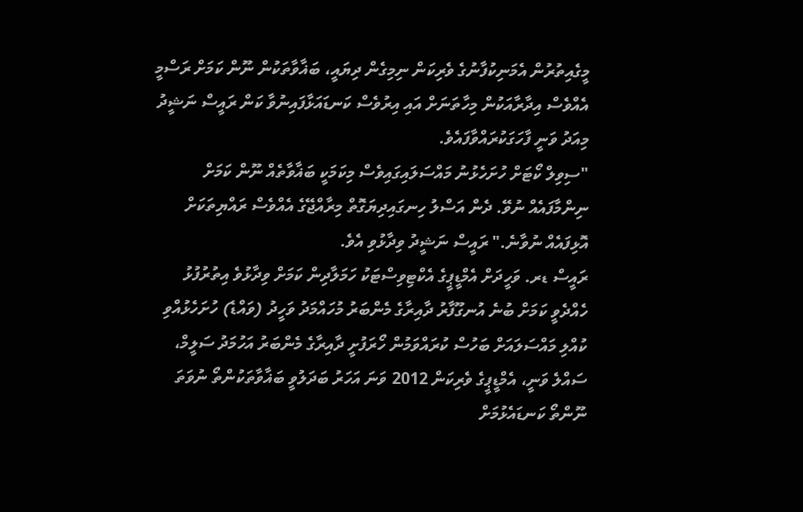މީގެއިތުރުން އެމަނިކުފާނުގެ ވެރިކަން ނިމިގެން ދިޔައީ، ބަޣާވާތަކުން ނޫން ކަމަށް ރަސްމީ އެއްވެސް އިދާރާއަކުން މިހާތަނަށް އައި އިރުވެސް ކަނޑައަޅާފައިނުވާ ކަން ރައީސް ނަޝީދު މިއަދު ވަނީ ފާހަގަކުރައްވާފައެވެ.
"ސިވިލް ކޯޓަށް ހުށަހެޅުނު މައްސަލައިގައިވެސް މިކަމަކީ ބަޣާވާތެއް ނޫން ކަމަށް ނިންމާފައެއް ނުވޭ. ދެން އަސްލު ހިނގައިދިޔަގޮތް މިރާއްޖޭގެ އެއްވެސް ރައްޔިތަކަށް އޮޅިފައެއް ނުވާނެ." ރައީސް ނަޝީދު ވިދާޅުވި އެވެ.
ރައީސް ޑރ. ވަހީދަށް އެމްޑީޕީގެ އެކްޓިވިސްޓަކު ހަމަލާދިން ކަމަށް ވިދާޅުވެ އިތުރުފުޅު ހެއްދެވީ ކަމަށް ބުނެ އުނގޫފާރު ދާއިރާގެ މެންބަރު މުހައްމަދު ވަހީދު (ވައްޑެ) ހުށަހެޅުއްވި ކުއްލި މައްސަލައަށް ބަހުސް ކުރައްވަމުން ހޯރަފުށީ ދާއިރާގެ މެންބަރު އަހުމަދު ސަލީމް، ސައްލެ ވަނީ، އެމްޑީޕީގެ ވެރިކަން 2012 ވަނަ އަހަރު ބަދަލުވީ ބަޣާވާތަކުންތޯ ނުވަތަ ނޫންތޯ ކަނޑައެޅުމަށް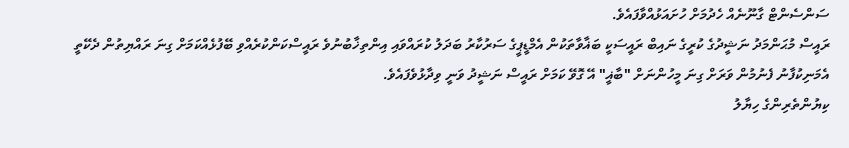ސަންސެންޓް ގާނޫނެއް ހެދުމަށް ހުށައަޅުއްވާފައެވެ.
ރައީސް މުޙަންމަދު ނަޝީދުގެ ކުރީގެ ނައިބް ރައީސަކީ ބަޣާވާތަކުން އެމްޑީޕީގެ ސަރުކާރު ބަދަލު ކުރައްވައި އިންތިޚާބުނުވެ ރައީސްކަންކުރެއްވި ބޭފުޅެއްކަމަށް ގިނަ ރައްޔިތުން ދެކޭތީ އެމަނިކުފާނު ފެނުމުން ވަރަށް ގިނަ މީހުންނަށް "ބާޣީ" އޭ ގޮވޭ ކަމަށް ރައީސް ނަޝީދު ވަނީ ވިދާޅުވެފައެވެ.
ކިޔުންތެރިންގެ ހިޔާލު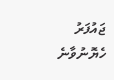ޖައުފަރު
ހެޔޮނުވާނެ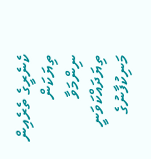ކެނެރީގެ ތެރެއިން ތިޔަކަން ނިންމަވާ ތިޔަދައްކަވަނީ މަނިކުފާނުގެ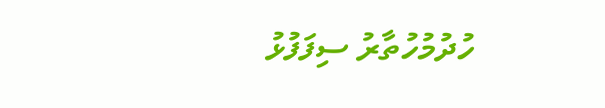ހުދުމުހުތާރު ސިފަފުޅު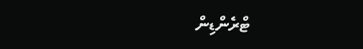ޓްރެންޑިން